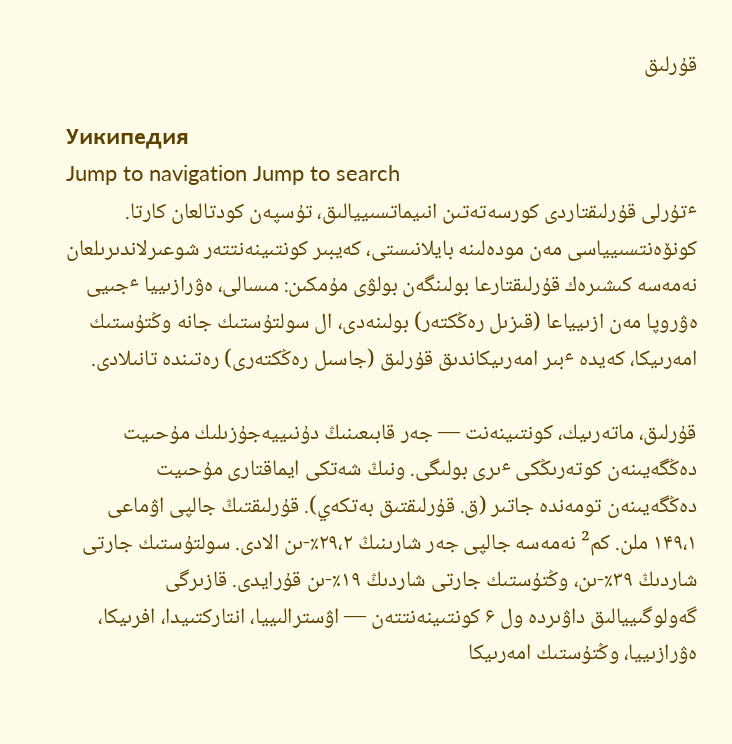قۇرلىق

Уикипедия
Jump to navigation Jump to search
ٴتۇرلى قۇرلىقتاردى كورسەتەتىن انىيماتسىييالىق، تۇسپەن كودتالعان كارتا. كونۆەنتسىيياسى مەن مودەلىنە بايلانىستى، كەيبىر كونتىينەنتتەر شوعىرلاندىرىلعان نەمەسە كىشىرەك قۇرلىقتارعا بولىنگەن بولۋى مۇمكىن: مىسالى، ەۋرازىييا ٴجىيى ەۋروپا مەن ازىيياعا (قىزىل رەڭكتەر) بولىنەدى، ال سولتۇستىك جانە وڭتۇستىك امەرىيكا، كەيدە ٴبىر امەرىيكاندىق قۇرلىق (جاسىل رەڭكتەرى) رەتىندە تانىلادى.

قۇرلىق، ماتەرىيك، كونتىينەنت — جەر قابىعىنىڭ دۇنىييەجۇزىلىك مۇحىيت دەڭگەيىنەن كوتەرىڭكى ٴىرى بولىگى. ونىڭ شەتكى ايماقتارى مۇحىيت دەڭگەيىنەن تومەندە جاتىر (ق. قۇرلىقتىق بەتكەي). قۇرلىقتىڭ جالپى اۋماعى ۱۴۹،۱ ملن. كم² نەمەسە جالپى جەر شارىنىڭ ۲۹،۲٪-ىن الادى. سولتۇستىك جارتى شاردىڭ ۳۹٪-ىن، وڭتۇستىك جارتى شاردىڭ ۱۹٪-ىن قۇرايدى. قازىرگى گەولوگىييالىق داۋىردە ول ۶ كونتىينەنتتەن — اۋسترالىييا، انتاركتىيدا، افرىيكا، ەۋرازىييا، وڭتۇستىك امەرىيكا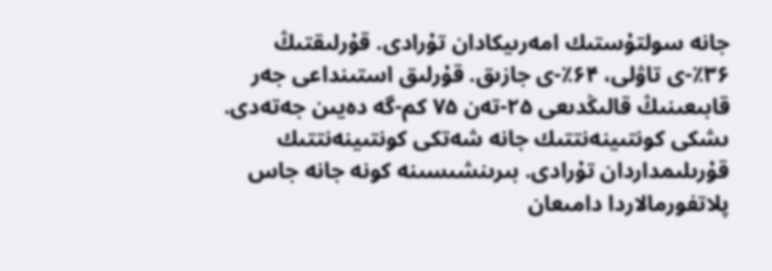جانە سولتۇستىك امەرىيكادان تۇرادى. قۇرلىقتىڭ ۳۶٪-ى تاۋلى، ۶۴٪-ى جازىق. قۇرلىق استىنداعى جەر قابىعىنىڭ قالىڭدىعى ۲۵-تەن ۷۵ كم-گە دەيىن جەتەدى. ىشكى كونتىينەنتتىك جانە شەتكى كونتىينەنتتىك قۇرىلىمداردان تۇرادى. بىرىنشىسىنە كونە جانە جاس پلاتفورمالاردا دامىعان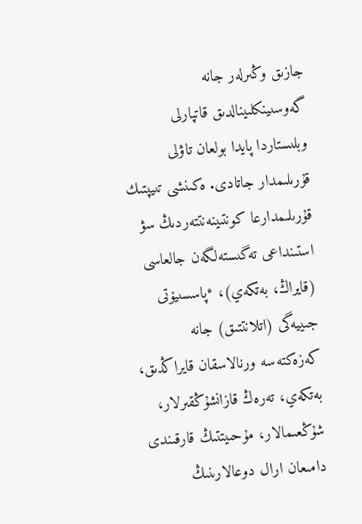جازىق وڭىرلەر جانە گەوسىينكلىينالدىق قاتپارلى وبلىستاردا پايدا بولعان تاۋلى قۇرىلىمدار جاتادى. ەكىنشى تىيپتىك قۇرىلىمدارعا كونتىينەنتتەردىڭ سۋ استىنداعى تەگىستەلگەن جالعاسى (قايراڭ، بەتكەي)، ٴپاسسىيۆتى جىييەگى (اتلانتتىق) جانە كەزەكتەسە ورنالاسقان قايراڭدىق، بەتكەي، تەرەڭ قازانشۇڭقىرلار، شۇڭعىمالار، مۇحىيتتىڭ قارقىندى دامىعان ارال دوعالارىنىڭ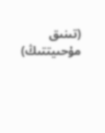(تىنىق مۇحىيتتىڭ)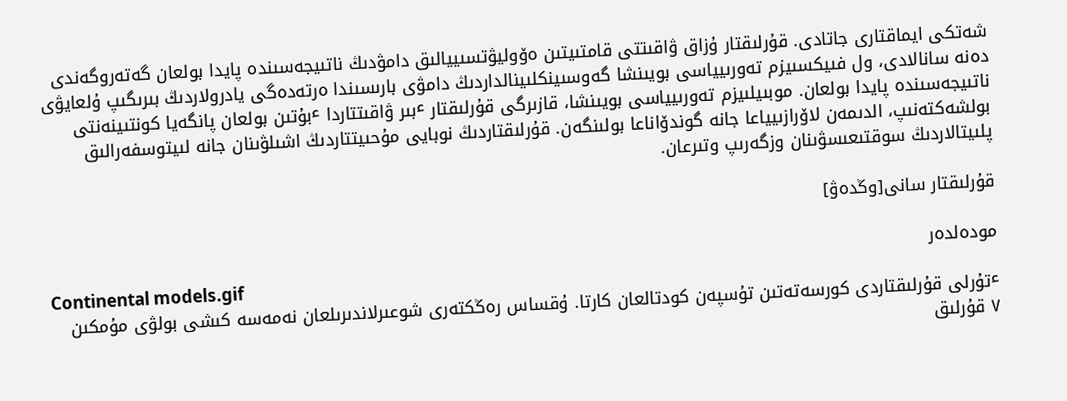شەتكى ايماقتارى جاتادى. قۇرلىقتار ۇزاق ۋاقىتتى قامتىيتىن ەۆوليۋتسىييالىق دامۋدىڭ ناتىيجەسىندە پايدا بولعان گەتەروگەندى دەنە سانالادى، ول فىيكسىيزم تەورىيياسى بويىنشا گەوسىينكلىينالداردىڭ دامۋى بارىسىندا ەرتەدەگى يادرولاردىڭ بىرىگىپ ۇلعايۋى ناتىيجەسىندە پايدا بولعان. موبىيلىيزم تەورىيياسى بويىنشا، قازىرگى قۇرلىقتار ٴبىر ۋاقىتتاردا ٴبۇتىن بولعان پانگەيا كونتىينەنتى بولشەكتەنىپ، الدىمەن لاۆرازىيياعا جانە گوندۆاناعا بولىنگەن. قۇرلىقتاردىڭ نوبايى مۇحىيتتاردىڭ اشىلۋىنان جانە لىيتوسفەرالىق پلىيتالاردىڭ سوقتىعىسۋىنان وزگەرىپ وتىرعان.

قۇرلىقتار سانى[وڭدەۋ]

مودەلدەر
Continental models.gif
ٴتۇرلى قۇرلىقتاردى كورسەتەتىن تۇسپەن كودتالعان كارتا. ۇقساس رەڭكتەرى شوعىرلاندىرىلعان نەمەسە كىشى بولۋى مۇمكىن
۷ قۇرلىق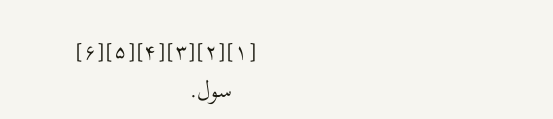[۱][۲][۳][۴][۵][۶]
    سول.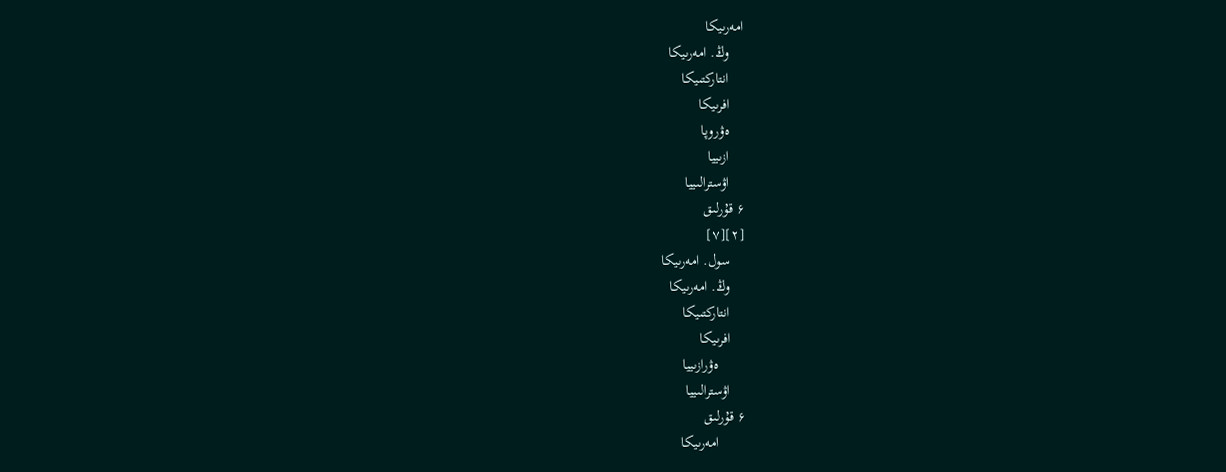امەرىيكا
    وڭ. امەرىيكا
    انتاركتىيكا
    افرىيكا
    ەۋروپا
    ازىييا
    اۋسترالىييا
۶ قۇرلىق
[۲][۷]
    سول. امەرىيكا
    وڭ. امەرىيكا
    انتاركتىيكا
    افرىيكا
       ەۋرازىييا
    اۋسترالىييا
۶ قۇرلىق
       امەرىيكا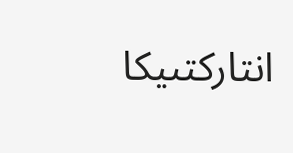انتاركتىيكا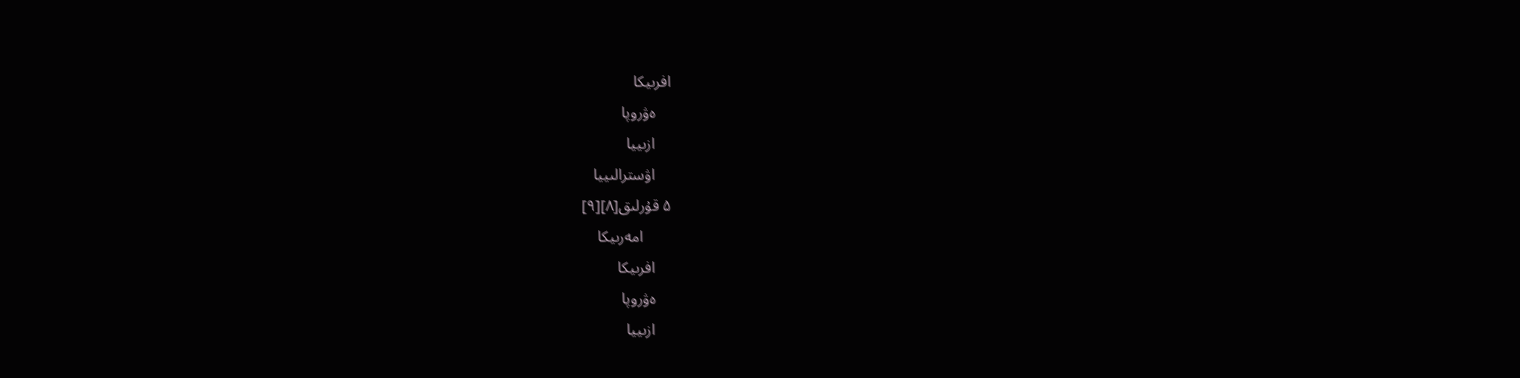افرىيكا
    ەۋروپا
    ازىييا
    اۋسترالىييا
۵ قۇرلىق[۸][۹]
       امەرىيكا
    افرىيكا
    ەۋروپا
    ازىييا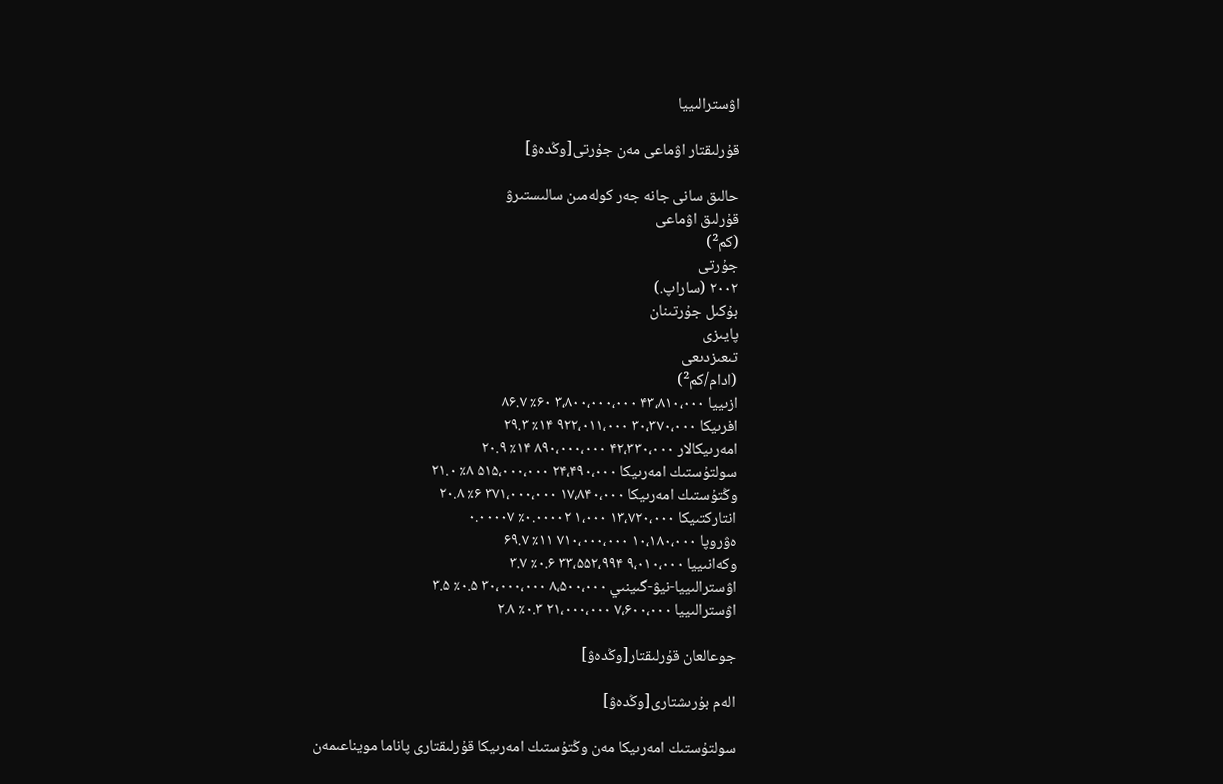اۋسترالىييا

قۇرلىقتار اۋماعى مەن جۇرتى[وڭدەۋ]

حالىق سانى جانە جەر كولەمىن سالىستىرۋ
قۇرلىق اۋماعى
(كم²)
جۇرتى
۲۰۰۲ (ساراپ.)
بۇكىل جۇرتىنان
پايىزى
تىعىزدىعى
(ادام/كم²)
ازىييا ۴۳،۸۱۰،۰۰۰ ۳،۸۰۰،۰۰۰،۰۰۰ ۶۰٪ ۸۶.۷
افرىيكا ۳۰،۳۷۰،۰۰۰ ۹۲۲،۰۱۱،۰۰۰ ۱۴٪ ۲۹.۳
امەرىيكالار ۴۲،۳۳۰،۰۰۰ ۸۹۰،۰۰۰،۰۰۰ ۱۴٪ ۲۰.۹
سولتۇستىك امەرىيكا ۲۴،۴۹۰،۰۰۰ ۵۱۵،۰۰۰،۰۰۰ ۸٪ ۲۱.۰
وڭتۇستىك امەرىيكا ۱۷،۸۴۰،۰۰۰ ۳۷۱،۰۰۰،۰۰۰ ۶٪ ۲۰.۸
انتاركتىيكا ۱۳،۷۲۰،۰۰۰ ۱،۰۰۰ ۰.۰۰۰۰۲٪ ۰.۰۰۰۰۷
ەۋروپا ۱۰،۱۸۰،۰۰۰ ۷۱۰،۰۰۰،۰۰۰ ۱۱٪ ۶۹.۷
وكەانىييا ۹،۰۱۰،۰۰۰ ۳۳،۵۵۲،۹۹۴ ۰.۶٪ ۳.۷
اۋسترالىييا-نيۋ-گىينىي ۸،۵۰۰،۰۰۰ ۳۰،۰۰۰،۰۰۰ ۰.۵٪ ۳.۵
اۋسترالىييا ۷،۶۰۰،۰۰۰ ۲۱،۰۰۰،۰۰۰ ۰.۳٪ ۲.۸

جوعالعان قۇرلىقتار[وڭدەۋ]

الەم بۇرىشتارى[وڭدەۋ]

سولتۇستىك امەرىيكا مەن وڭتۇستىك امەرىيكا قۇرلىقتارى پاناما مويناعىمەن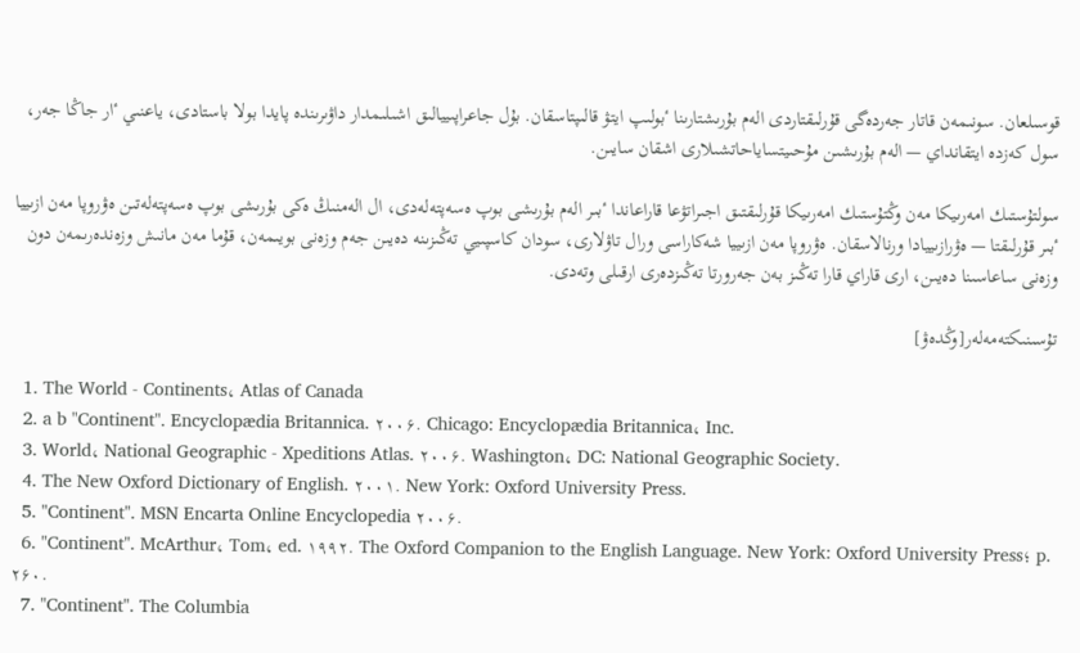قوسىلعان. سونىمەن قاتار جەردەگى قۇرلىقتاردى الەم بۇرىشتارىنا ٴبولىپ ايتۋ قالىپتاسقان. بۇل جاعراپىييالىق اشىلىمدار داۋىرىندە پايدا بولا باستادى، ياعنىي ٴار جاڭا جەر، سول كەزدە ايتقانداي — الەم بۇرىشىن مۇحىيتساياحاتشىلارى اشقان سايىن.

سولتۇستىك امەرىيكا مەن وڭتۇستىك امەرىيكا قۇرلىقتىق اجىراتۋعا قاراعاندا ٴبىر الەم بۇرىشى بوپ ەسەپتەلەدى، ال الەمنىڭ ەكى بۇرىشى بوپ ەسەپتەلەتىن ەۋروپا مەن ازىييا ٴبىر قۇرلىقتا — ەۋرازىييادا ورنالاسقان. ەۋروپا مەن ازىييا شەكاراسى ورال تاۋلارى، سودان كاسپىيي تەڭىزىنە دەيىن جەم وزەنى بويىمەن، قۇما مەن مانىش وزەندەرىمەن دون وزەنى ساعاسىنا دەيىن، ارى قاراي قارا تەڭىز بەن جەرورتا تەڭىزدەرى ارقىلى وتەدى.

تۇسىنىكتەمەلەر[وڭدەۋ]

  1. The World - Continents، Atlas of Canada
  2. a b "Continent". Encyclopædia Britannica. ۲۰۰۶. Chicago: Encyclopædia Britannica، Inc.
  3. World، National Geographic - Xpeditions Atlas. ۲۰۰۶. Washington، DC: National Geographic Society.
  4. The New Oxford Dictionary of English. ۲۰۰۱. New York: Oxford University Press.
  5. "Continent". MSN Encarta Online Encyclopedia ۲۰۰۶.
  6. "Continent". McArthur، Tom، ed. ۱۹۹۲. The Oxford Companion to the English Language. New York: Oxford University Press؛ p. ۲۶۰.
  7. "Continent". The Columbia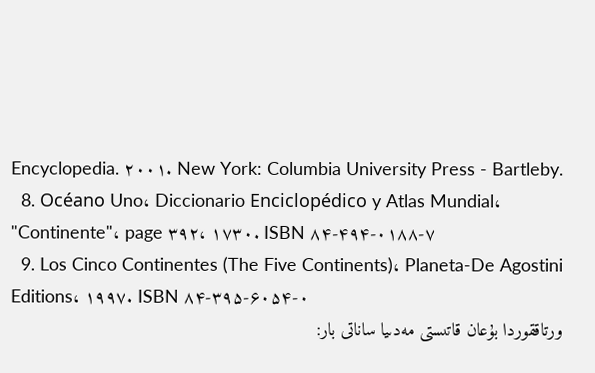Encyclopedia. ۲۰۰۱. New York: Columbia University Press - Bartleby.
  8. Océano Uno، Diccionario Enciclopédico y Atlas Mundial، "Continente"، page ۳۹۲، ۱۷۳۰. ISBN ۸۴-۴۹۴-۰۱۸۸-۷
  9. Los Cinco Continentes (The Five Continents)، Planeta-De Agostini Editions، ۱۹۹۷. ISBN ۸۴-۳۹۵-۶۰۵۴-۰
ورتاققوردا بۇعان قاتىستى مەدىيا ساناتى بار: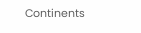Continents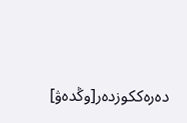دەرەككوزدەر[وڭدەۋ]